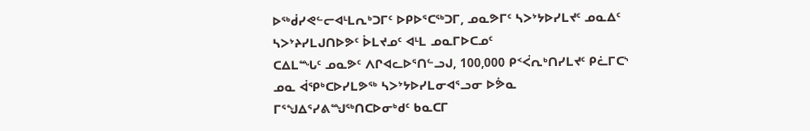ᐅᖅᑰᓯᕙᓪᓕᐊᒻᒪᕆᒃᑐᒥᑦ ᐅᑭᐅᕐᑕᖅᑐᒥ, ᓄᓇᕗᒥᑦ ᓴᐳᔾᔭᐅᓯᒪᔪᑦ ᓄᓇᐃᑦ ᓴᐳᔾᔨᓯᒪᒍᑎᐅᕗᑦ ᐆᒪᔪᓄᑦ ᐊᒻᒪ ᓄᓇᒥᐅᑕᓄᑦ
ᑕᐃᒪᙵᑦ ᓄᓇᕗᑦ ᐱᒋᐊᓚᐅᕐᑎᓪᓗᒍ, 100,000 ᑭᑉᐹᕆᒃᑎᓯᒪᔪᑦ ᑭᓛᒥᑕᔅ ᓄᓇ ᐋᕿᒃᑕᐅᓯᒪᕗᖅ ᓴᐳᔾᔭᐅᓯᒪᓂᐊᕐᓗᓂ ᐅᕘᓇ ᒥᕐᖑᐃᕐᓯᕕᙳᖅᑎᑕᐅᓂᒃᑯᑦ ᑲᓇᑕᒥ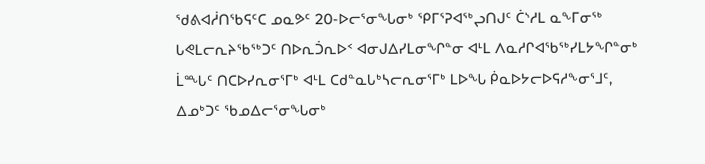ᖁᕕᐊᓲᑎᖃᕋᑦᑕ ᓄᓇᕗᑦ 20-ᐅᓕᕐᓂᖓᓂᒃ ᕿᒥᕐᕈᐊᖅᖢᑎᒍᑦ ᑖᔅᓱᒪ ᓇᖕᒥᓂᖅ ᒐᕙᒪᓕᕆᔨᖃᖅᑐᑦ ᑎᐅᕆᑑᕆᐅᑉ ᐊᓂᒍᐃᓯᒪᓂᖏᓐᓂ ᐊᒻᒪ ᐱᓇᓱᒋᐊᖃᖅᓯᒪᔭᖏᓐᓂᒃ ᒫᙵᑦ ᑎᑕᐅᓯᕆᓂᕐᒥᒃ ᐊᒻᒪ ᑕᑯᓐᓇᒐᒃᓴᓕᕆᓂᕐᒥᒃ ᒪᐅᖓ ᑮᓇᐅᔭᓕᐅᕋᓱᖕᓂᕐᒧᑦ, ᐃᓄᒃᑐᑦ ᖃᓄᐃᓕᕐᓂᖓᓂᒃ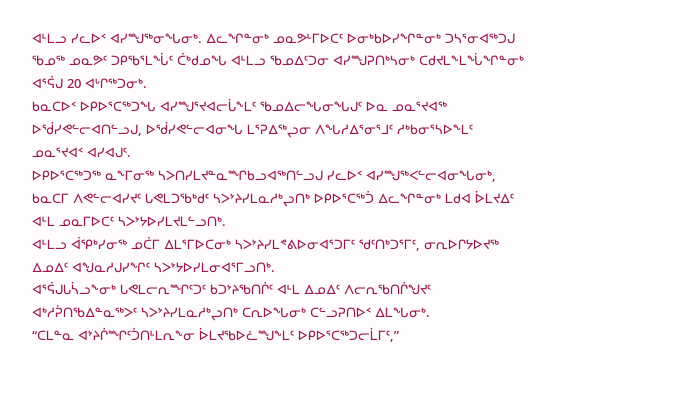ᐊᒻᒪᓗ ᓯᓚᐅᑉ ᐊᓯᙳᖅᓂᖓᓂᒃ. ᐃᓚᖏᓐᓂᒃ ᓄᓇᕗᒻᒥᐅᑕᑦ ᐅᓂᒃᑲᐅᓯᖏᓐᓂᒃ ᑐᓴᕐᓂᐊᖅᑐᒍ ᖃᓄᖅ ᓄᓇᕗᑦ ᑐᑭᖃᕐᒪᖔᑦ ᑖᒃᑯᓄᖓ ᐊᒻᒪᓗ ᖃᓄᐃᑦᑐᓂ ᐊᓯᙳᕈᑎᒃᓴᓂᒃ ᑕᑯᔪᒪᖕᒪᖔᖏᓐᓂᒃ ᐊᕐᕌᒍ 20 ᐊᒡᒋᖅᑐᓂᒃ.
ᑲᓇᑕᐅᑉ ᐅᑭᐅᕐᑕᖅᑐᖓ ᐊᓯᙳᕐᔪᐊᓕᒑᖕᒪᑦ ᖃᓄᐃᓕᖓᓂᖓᒍᑦ ᐅᓇ ᓄᓇᕐᔪᐊᖅ ᐅᖂᓯᕙᓪᓕᐊᑎᓪᓗᒍ, ᐅᖂᓯᕙᓪᓕᐊᓂᖓ ᒪᕐᕈᐃᖅᖢᓂ ᐱᖓᓱᐃᕐᓂᕐᒧᑦ ᓱᒃᑲᓂᕐᓴᐅᖕᒪᑦ ᓄᓇᕐᔪᐊᑉ ᐊᓯᐊᒍᑦ.
ᐅᑭᐅᕐᑕᖅᑐᖅ ᓇᖕᒥᓂᖅ ᓴᐳᑎᓯᒪᔪᓐᓇᙱᑲᓗᐊᖅᑎᓪᓗᒍ ᓯᓚᐅᑉ ᐊᓯᙳᖅᐸᓪᓕᐊᓂᖓᓂᒃ, ᑲᓇᑕᒥ ᐱᕙᓪᓕᐊᓯᔪᑦ ᒐᕙᒪᑐᖃᒃᑯᑦ ᓴᐳᔾᔨᓯᒪᓇᓱᒃᖢᑎᒃ ᐅᑭᐅᕐᑕᖅᑑ ᐃᓚᖏᓐᓂᒃ ᒪᑯᐊ ᐆᒪᔪᐃᑦ ᐊᒻᒪ ᓄᓇᒥᐅᑕᑦ ᓴᐳᔾᔭᐅᓯᒪᔪᒪᓪᓗᑎᒃ.
ᐊᒻᒪᓗ ᐋᕿᒃᓯᓂᖅ ᓄᑖᒥ ᐃᒪᕐᒥᐅᑕᓂᒃ ᓴᐳᔾᔨᓯᒪᕝᕕᐅᓂᐊᕐᑐᒥᑦ ᖁᑦᑎᒃᑐᕐᒥᑦ, ᓂᕆᐅᒋᔭᐅᔪᖅ ᐃᓄᐃᑦ ᐊᖑᓇᓱᒍᓯᖏᑦ ᓴᐳᔾᔭᐅᓯᒪᓂᐊᕐᒥᓗᑎᒃ.
ᐊᕐᕌᒍᒐᓵᓗᖕᓂᒃ ᒐᕙᒪᓕᕆᙱᑦᑐᑦ ᑲᑐᔾᔨᖃᑎᒌᑦ ᐊᒻᒪ ᐃᓄᐃᑦ ᐱᓕᕆᖃᑎᒌᖑᔪᑦ ᐊᒃᓱᕉᑎᖃᐃᓐᓇᖅᐳᑦ ᓴᐳᔾᔨᓯᒪᓇᓱᒃᖢᑎᒃ ᑕᕆᐅᖓᓂᒃ ᑕᓪᓗᕈᑎᐅᑉ ᐃᒪᖓᓂᒃ.
“ᑕᒪᓐᓇ ᐊᔾᔨᒌᙱᑦᑑᑎᒻᒪᕆᖕᓂ ᐆᒪᔪᖃᐅᓛᙳᖕᒪᑦ ᐅᑭᐅᕐᑕᖅᑐᓕᒫᒥᑦ,”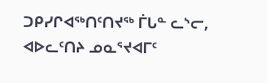ᑐᑭᓯᒋᐊᖅᑎᑦᑎᔪᖅ ᒦᒐᓐ ᓚᔅᓕ, ᐊᐅᓚᑦᑎᔨ ᓄᓇᕐᔪᐊᒥᑦ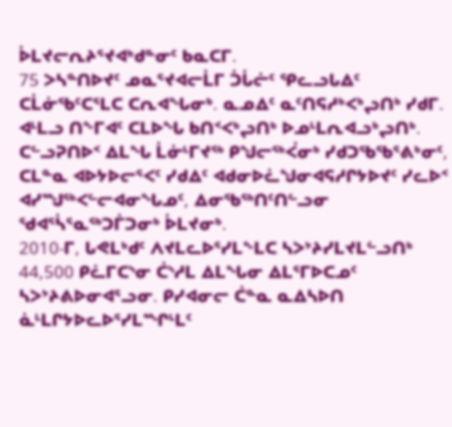ᐆᒪᔪᓕᕆᔨᕐᔪᐊᒃᑯᓐᓂᑦ ᑲᓇᑕᒥ.
75 ᐳᓴᓐᑎᐅᔪᑦ ᓄᓇᕐᔪᐊᓕᒫᒥ ᑑᒑᓖᑦ ᕿᓚᓗᒐᐃᑦ ᑕᒫᓃᖃᑦᑕᕐᒪᑕ ᑕᕆᐊᖓᓂᒃ. ᓇᓄᐃᑦ ᓇᑦᑎᕋᓱᒃᐸᒃᖢᑎᒃ ᓯᑯᒥ. ᐊᒻᒪᓗ ᑎᖕᒥᐊᑦ ᑕᒪᐅᖓ ᑲᑎᑉᐸᒃᖢᑎᒃ ᐅᓄᒻᒪᕆᐊᓗᒃᖢᑎᒃ.
ᑕᓪᓗᕈᑎᐅᑉ ᐃᒪᖓ ᒫᓃᒻᒥᔪᖅ ᑭᖑᓕᖅᐹᓂᒃ ᓯᑯᑐᖃᖃᕐᕕᒃᓂᑦ, ᑕᒪᓐᓇ ᐊᐅᔭᐅᓕᕐᐸᑦ ᓯᑯᐃᑦ ᐊᑯᓂᐅᓛᖑᓂᐊᕋᓱᒋᔭᐅᔪᑦ ᓯᓚᐅᑉ ᐊᓯᙳᖅᐸᓪᓕᐊᓂᖓᓄᑦ, ᐃᓂᖃᖅᑎᑦᑎᓪᓗᓂ ᖁᐊᕐᓵᕐᓇᖅᑐᒦᑐᓂᒃ ᐆᒪᔪᓂᒃ.
2010-ᒥ, ᒐᕙᒪᒃᑯᑦ ᐱᔪᒪᓚᐅᕐᓯᒪᖕᒪᑕ ᓴᐳᔾᔨᓯᒪᔪᒪᓪᓗᑎᒃ 44,500 ᑭᓛᒥᑕᔅᓂ ᑖᔅᓱᒪ ᐃᒪᖓᓂ ᐃᒪᕐᒥᐅᑕᓄᑦ ᓴᐳᔾᔨᕕᐅᓂᐊᕐᓗᓂ. ᑭᓯᐊᓂᓕ ᑖᓐᓇ ᓇᐃᓴᐅᑎ ᓈᒻᒪᒋᔭᐅᓚᐅᕐᓯᒪᙱᒻᒪᑦ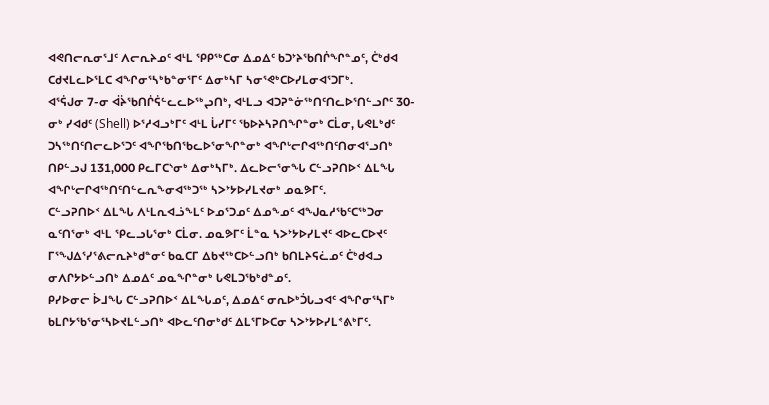ᐊᕙᑎᓕᕆᓂᕐᒧᑦ ᐱᓕᕆᔨᓄᑦ ᐊᒻᒪ ᕿᑭᖅᑕᓂ ᐃᓄᐃᑦ ᑲᑐᔾᔨᖃᑎᒌᖏᓐᓄᑦ, ᑖᒃᑯᐊ ᑕᑯᔪᒪᓚᐅᕐᒪᑕ ᐊᖏᓂᕐᓴᒃᑲᓐᓂᕐᒥᑦ ᐃᓂᒃᓴᒥ ᓴᓂᕐᕙᒃᑕᐅᓯᒪᓂᐊᕐᑐᒥᒃ.
ᐊᕐᕌᒍᓂ 7-ᓂ ᐋᔩᖃᑎᒌᕌᓪᓚᓚᐅᖅᖢᑎᒃ, ᐊᒻᒪᓗ ᐊᑐᕈᓐᓃᖅᑎᑦᑎᓚᐅᕐᑎᓪᓗᒋᑦ 30-ᓂᒃ ᓯᐊᑯᑦ (Shell) ᐅᕐᓱᐊᓗᒃᒥᑦ ᐊᒻᒪ ᒑᓯᒥᑦ ᖃᐅᔨᓴᕈᑎᖏᓐᓂᒃ ᑕᒫᓂ, ᒐᕙᒪᒃᑯᑦ ᑐᓴᖅᑎᑦᑎᓕᓚᐅᕐᑐᑦ ᐊᖏᖃᑎᖃᓚᐅᕐᓂᖏᓐᓂᒃ ᐊᖏᒡᓕᒋᐊᖅᑎᑦᑎᓂᐊᕐᓗᑎᒃ ᑎᑭᓪᓗᒍ 131,000 ᑭᓚᒥᑕᔅᓂᒃ ᐃᓂᒃᓴᒥᒃ. ᐃᓚᐅᓕᕐᓂᖓ ᑕᓪᓗᕈᑎᐅᑉ ᐃᒪᖓ ᐊᖏᒡᓕᒋᐊᖅᑎᑦᑎᓪᓚᕆᖕᓂᐊᖅᑐᖅ ᓴᐳᔾᔭᐅᓯᒪᔪᓂᒃ ᓄᓇᕗᒥᑦ.
ᑕᓪᓗᕈᑎᐅᑉ ᐃᒪᖓ ᐱᒻᒪᕆᐊᓘᖕᒪᑦ ᐅᓄᕐᑐᓄᑦ ᐃᓄᖕᓄᑦ ᐊᖑᓇᓱᖃᑦᑕᖅᑐᓂ ᓇᑦᑎᕐᓂᒃ ᐊᒻᒪ ᕿᓚᓗᒐᕐᓂᒃ ᑕᒫᓂ. ᓄᓇᕗᒥᑦ ᒫᓐᓇ ᓴᐳᔾᔭᐅᓯᒪᔪᑦ ᐊᐅᓚᑕᐅᔪᑦ ᒥᕐᖑᐃᕐᓯᕐᕕᓕᕆᔨᒃᑯᓐᓂᑦ ᑲᓇᑕᒥ ᐃᑲᔪᖅᑕᐅᓪᓗᑎᒃ ᑲᑎᒪᔨᕋᓛᓄᑦ ᑖᒃᑯᐊᓗ
ᓂᐱᒋᔭᐅᓪᓗᑎᒃ ᐃᓄᐃᑦ ᓄᓇᖏᓐᓂᒃ ᒐᕙᒪᑐᖃᒃᑯᓐᓄᑦ.
ᑭᓯᐅᓂᓕ ᐆᒧᖓ ᑕᓪᓗᕈᑎᐅᑉ ᐃᒪᖓᓄᑦ, ᐃᓄᐃᑦ ᓂᕆᐅᒃᑑᒐᓗᐊᑦ ᐊᖏᓂᕐᓴᒥᒃ ᑲᒪᒋᔭᖃᕐᓂᕐᓴᐅᔪᒪᓪᓗᑎᒃ ᐊᐅᓚᑦᑎᓂᒃᑯᑦ ᐃᒪᕐᒥᐅᑕᓂ ᓴᐳᔾᔭᐅᓯᒪᕝᕕᒃᒥᑦ.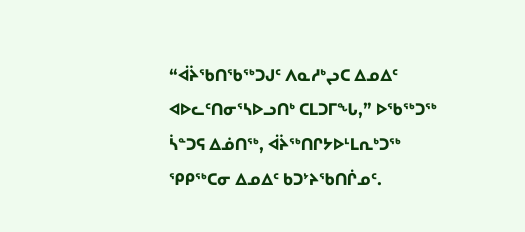“ᐋᔩᖃᑎᖃᖅᑐᒍᑦ ᐱᓇᓱᒃᖢᑕ ᐃᓄᐃᑦ ᐊᐅᓚᑦᑎᓂᕐᓴᐅᓗᑎᒃ ᑕᒪᑐᒥᖓ,” ᐅᖃᖅᑐᖅ ᓵᓐᑐᕋ ᐃᓅᑎᖅ, ᐋᔩᖅᑎᒋᔭᐅᒻᒪᕆᒃᑐᖅ ᕿᑭᖅᑕᓂ ᐃᓄᐃᑦ ᑲᑐᔾᔨᖃᑎᒌᓄᑦ.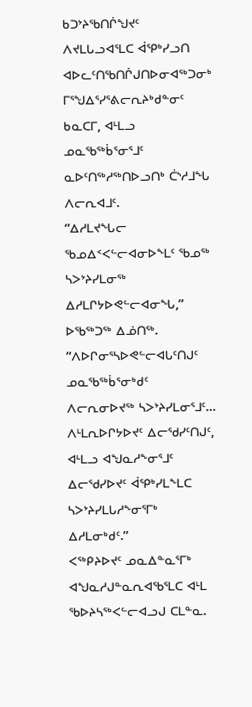ᑲᑐᔾᔨᖃᑎᒌᖑᔪᑦ ᐱᔪᒪᒐᓗᐊᕐᒪᑕ ᐋᕿᒃᓯᓗᑎ ᐊᐅᓚᑦᑎᖃᑎᒌᒍᑎᐅᓂᐊᖅᑐᓂᒃ ᒥᕐᖑᐃᕐᓯᕐᕕᓕᕆᔨᒃᑯᓐᓂᑦ ᑲᓇᑕᒥ, ᐊᒻᒪᓗ ᓄᓇᖃᖅᑳᕐᓂᕐᒧᑦ ᓇᐅᑦᑎᖅᓱᖅᑎᐅᓗᑎᒃ ᑖᔅᓱᒧᖓ ᐱᓕᕆᐊᒧᑦ.
“ᐃᓱᒪᔪᖓᓕ ᖃᓄᐃᑉᐸᓪᓕᐊᓂᐅᖕᒪᑦ ᖃᓄᖅ ᓴᐳᔾᔨᓯᒪᓂᖅ ᐃᓱᒪᒋᔭᐅᕙᓪᓕᐊᓂᖓ,” ᐅᖃᖅᑐᖅ ᐃᓅᑎᖅ. “ᐱᐅᒋᓂᕐᓴᐅᕙᓪᓕᐊᒐᑦᑎᒍᑦ ᓄᓇᖃᖅᑳᕐᓂᒃᑯᑦ ᐱᓕᕆᓂᐅᔪᖅ ᓴᐳᔾᔨᓯᒪᓂᕐᒧᑦ… ᐱᒻᒪᕆᐅᒋᔭᐅᔪᑦ ᐃᓕᖁᓯᑦᑎᒍᑦ, ᐊᒻᒪᓗ ᐊᖑᓇᓱᖕᓂᕐᒧᑦ ᐃᓕᖁᓯᐅᔪᑦ ᐋᕿᒃᓯᒪᖕᒪᑕ ᓴᐳᔾᔨᓯᒪᒐᓱᖕᓂᕐᒥᒃ ᐃᓱᒪᓂᒃᑯᑦ.”
ᐸᖅᑭᔨᐅᔪᑦ ᓄᓇᐃᓐᓇᕐᒥᒃ ᐊᖑᓇᓱᒍᓐᓇᕆᐊᖃᕐᒪᑕ ᐊᒻᒪ ᖃᐅᔨᓴᖅᐸᓪᓕᐊᓗᒍ ᑕᒪᓐᓇ.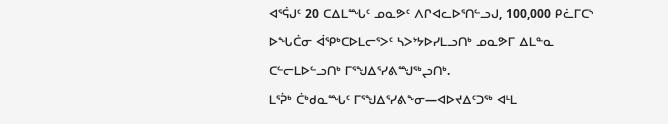ᐊᕐᕌᒍᑦ 20 ᑕᐃᒪᙵᑦ ᓄᓇᕗᑦ ᐱᒋᐊᓚᐅᕐᑎᓪᓗᒍ, 100,000 ᑭᓛᒥᑕᔅ ᐅᖓᑖᓂ ᐋᕿᒃᑕᐅᒪᓕᕐᐳᑦ ᓴᐳᔾᔭᐅᓯᒪᓗᑎᒃ ᓄᓇᕗᒥ ᐃᒪᓐᓇ ᑕᓪᓕᒪᐅᓪᓗᑎᒃ ᒥᕐᖑᐃᕐᓯᕕᙳᖅᖢᑎᒃ.
ᒪᕐᕉᒃ ᑖᒃᑯᓇᙵᑦ ᒥᕐᖑᐃᕐᓯᕕᖕᓂ—ᐊᐅᔪᐃᑦᑐᖅ ᐊᒻᒪ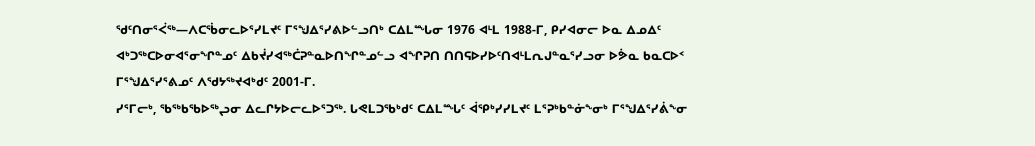ᖁᑦᑎᓂᕐᐹᖅ—ᐱᑕᖄᓂᓚᐅᕐᓯᒪᔪᑦ ᒥᕐᖑᐃᕐᓯᕕᐅᓪᓗᑎᒃ ᑕᐃᒪᙵᓂ 1976 ᐊᒻᒪ 1988-ᒥ, ᑭᓯᐊᓂᓕ ᐅᓇ ᐃᓄᐃᑦ ᐊᒃᑐᖅᑕᐅᓂᐊᕐᓂᖏᓐᓄᑦ ᐃᑲᔫᓯᐊᖅᑖᕈᓐᓇᐅᑎᖏᓐᓄᓪᓗ ᐊᖏᕈᑎ ᑎᑎᕋᐅᓯᐅᑦᑎᐊᒻᒪᕆᒍᓐᓇᕐᓯᓗᓂ ᐅᕘᓇ ᑲᓇᑕᐅᑉ ᒥᕐᖑᐃᕐᓯᕐᕕᓄᑦ ᐱᖁᔭᖅᔪᐊᒃᑯᑦ 2001-ᒥ.
ᓯᕐᒥᓕᒃ, ᖃᖅᑲᖃᐅᖅᖢᓂ ᐃᓚᒋᔭᐅᓕᓚᐅᕐᑐᖅ. ᒐᕙᒪᑐᖃᒃᑯᑦ ᑕᐃᒪᙵᑦ ᐋᕿᒃᓯᓯᒪᔪᑦ ᒪᕐᕈᒃᑲᓐᓃᖕᓂᒃ ᒥᕐᖑᐃᕐᓯᕖᖕᓂ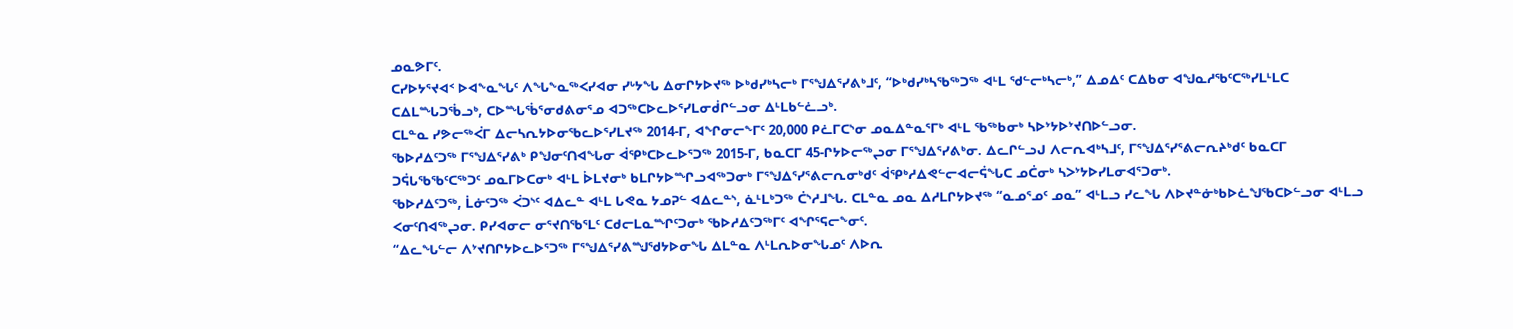ᓄᓇᕗᒥᑦ.
ᑕᓯᐅᔭᕐᔪᐊᑉ ᐅᐊᖕᓇᖓᑦ ᐱᖓᖕᓇᖅᐸᓯᐊᓂ ᓯᒡᔭᖓ ᐃᓂᒋᔭᐅᔪᖅ ᐅᒃᑯᓯᒃᓴᓕᒃ ᒥᕐᖑᐃᕐᓯᕕᒃᒧᑦ, “ᐅᒃᑯᓯᒃᓴᖃᖅᑐᖅ ᐊᒻᒪ ᖁᓪᓕᒃᓴᓕᒃ,” ᐃᓄᐃᑦ ᑕᐃᑲᓂ ᐊᖑᓇᓱᖃᑦᑕᖅᓯᒪᒻᒪᑕ ᑕᐃᒪᙵᑐᖄᓗᒃ, ᑕᐅᙵᖄᕐᓂᑯᕕᓂᕐᓄ ᐊᑐᖅᑕᐅᓚᐅᕐᓯᒪᓂᑰᒋᓪᓗᓂ ᐃᒻᒪᑲᓪᓛᓗᒃ.
ᑕᒪᓐᓇ ᓯᕗᓕᖅᐹᒥ ᐃᓕᓴᕆᔭᐅᓂᖃᓚᐅᕐᓯᒪᔪᖅ 2014-ᒥ, ᐊᖏᓂᓕᖕᒥᑦ 20,000 ᑭᓛᒥᑕᔅᓂ ᓄᓇᐃᓐᓇᕐᒥᒃ ᐊᒻᒪ ᖃᖅᑲᓂᒃ ᓴᐅᔾᔭᐅᔾᔪᑎᐅᓪᓗᓂ.
ᖃᐅᓱᐃᑦᑐᖅ ᒥᕐᖑᐃᕐᓯᕕᒃ ᑭᖑᓂᑦᑎᐊᖓᓂ ᐋᕿᒃᑕᐅᓚᐅᕐᑐᖅ 2015-ᒥ, ᑲᓇᑕᒥ 45-ᒋᔭᐅᓕᖅᖢᓂ ᒥᕐᖑᐃᕐᓯᕕᒃᓂ. ᐃᓚᒋᓪᓗᒍ ᐱᓕᕆᐊᒃᓴᒧᑦ, ᒥᕐᖑᐃᕐᓯᕐᕕᓕᕆᔨᒃᑯᑦ ᑲᓇᑕᒥ ᑐᕌᒐᖃᖃᑦᑕᖅᑐᑦ ᓄᓇᒥᐅᑕᓂᒃ ᐊᒻᒪ ᐆᒪᔪᓂᒃ ᑲᒪᒋᔭᐅᙱᓗᐊᖅᑐᓂᒃ ᒥᕐᖑᐃᕐᓯᕐᕕᓕᕆᓂᒃᑯᑦ ᐋᕿᒃᓱᐃᕙᓪᓕᐊᓕᕌᖓᑕ ᓄᑖᓂᒃ ᓴᐳᔾᔭᐅᓯᒪᓂᐊᕐᑐᓂᒃ.
ᖃᐅᓱᐃᑦᑐᖅ, ᒫᓃᑦᑐᖅ ᐹᑐᔅᑦ ᐊᐃᓚᓐ ᐊᒻᒪ ᒐᕙᓇ ᔭᓄᕈᓪ ᐊᐃᓚᓐᔅ, ᓈᒻᒪᒃᑐᖅ ᑖᔅᓱᒧᖓ. ᑕᒪᓐᓇ ᓄᓇ ᐃᓱᒪᒋᔭᐅᔪᖅ “ᓇᓄᕐᓄᑦ ᓄᓇ” ᐊᒻᒪᓗ ᓯᓚᖓ ᐱᐅᔪᓐᓃᒃᑲᐅᓛᖑᖃᑕᐅᓪᓗᓂ ᐊᒻᒪᓗ ᐸᓂᑦᑎᐊᖅᖢᓂ. ᑭᓯᐊᓂᓕ ᓂᕐᔪᑎᖃᕐᒪᑦ ᑕᑯᓕᒪᓇᙱᑦᑐᓂᒃ ᖃᐅᓱᐃᑦᑐᖅᒥᑦ ᐊᖏᕐᕋᓕᖕᓂᑦ.
“ᐃᓚᖓᓪᓕ ᐱᔾᔪᑎᒋᔭᐅᓚᐅᕐᑐᖅ ᒥᕐᖑᐃᕐᓯᕕᙳᖁᔭᐅᓂᖓ ᐃᒪᓐᓇ ᐱᒻᒪᕆᐅᓂᖓᓄᑦ ᐱᐅᕆ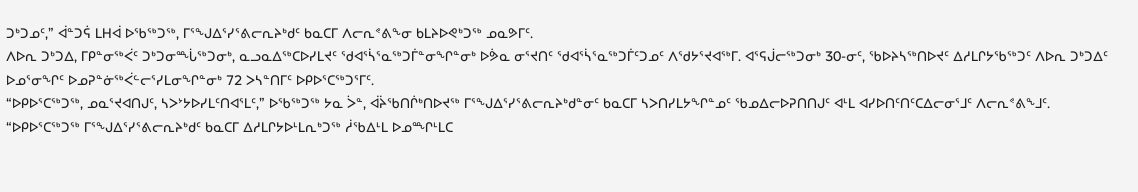ᑐᒃᑐᓄᑦ,” ᐋᓐᑐᕌ ᒪᕼᐋ ᐅᖃᖅᑐᖅ, ᒥᕐᖑᐃᕐᓯᕐᕕᓕᕆᔨᒃᑯᑦ ᑲᓇᑕᒥ ᐱᓕᕆᕝᕕᖕᓂ ᑲᒪᔨᐅᕙᒃᑐᖅ ᓄᓇᕗᒥᑦ.
ᐱᐅᕆ ᑐᒃᑐᐃ, ᒥᑭᓐᓂᖅᐹᑦ ᑐᒃᑐᓂᙶᖅᑐᓂᒃ, ᓇᓗᓇᐃᖅᑕᐅᓯᒪᔪᑦ ᖁᐊᕐᓵᕐᓇᖅᑐᒦᓐᓂᖏᓐᓂᒃ ᐅᕘᓇ ᓂᕐᔪᑎᑦ ᖁᐊᕐᓵᕐᓇᖅᑐᒦᑦᑐᓄᑦ ᐱᖁᔭᕐᔪᐊᖅᒥ. ᐊᕐᕋᒎᓕᖅᑐᓂᒃ 30-ᓂᑦ, ᖃᐅᔨᓴᖅᑎᐅᔪᑦ ᐃᓱᒪᒋᔭᖃᖅᑐᑦ ᐱᐅᕆ ᑐᒃᑐᐃᑦ ᐅᓄᕐᓂᖏᑦ ᐅᓄᕈᓐᓃᖅᐹᓪᓕᕐᓯᒪᓂᖏᓐᓂᒃ 72 ᐳᓴᓐᑎᒥᑦ ᐅᑭᐅᕐᑕᖅᑐᕐᒥᑦ.
“ᐅᑭᐅᕐᑕᖅᑐᖅ, ᓄᓇᕐᔪᐊᑎᒍᑦ, ᓴᐳᔾᔭᐅᓯᒪᑦᑎᐊᕐᒪᑦ,” ᐅᖃᖅᑐᖅ ᔭᓇ ᐴᓐ, ᐋᔩᖃᑎᒌᒃᑎᐅᔪᖅ ᒥᕐᖑᐃᕐᓯᕐᕕᓕᕆᔨᒃᑯᓐᓂᑦ ᑲᓇᑕᒥ ᓴᐳᑎᓯᒪᔭᖏᓐᓄᑦ ᖃᓄᐃᓕᐅᕈᑎᑎᒍᑦ ᐊᒻᒪ ᐊᓯᐅᑎᑦᑎᑦᑕᐃᓕᓂᕐᒧᑦ ᐱᓕᕆᕝᕕᖕᒧᑦ.
“ᐅᑭᐅᕐᑕᖅᑐᖅ ᒥᕐᖑᐃᕐᓯᕐᕕᓕᕆᔨᒃᑯᑦ ᑲᓇᑕᒥ ᐃᓱᒪᒋᔭᐅᒻᒪᕆᒃᑐᖅ ᓲᖃᐃᒻᒪ ᐅᓄᙱᒻᒪᑕ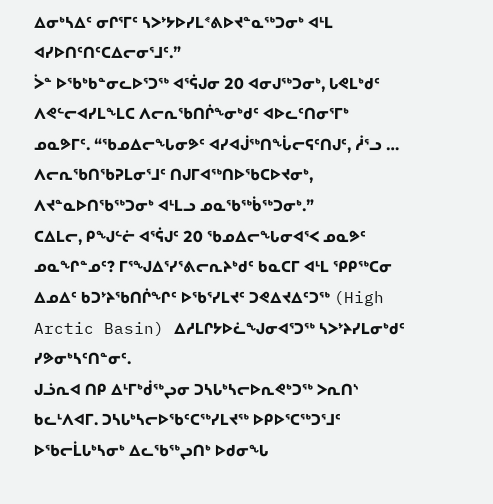ᐃᓂᒃᓴᐃᑦ ᓂᒋᕐᒥᑦ ᓴᐳᔾᔭᐅᓯᒪᕝᕕᐅᔪᓐᓇᖅᑐᓂᒃ ᐊᒻᒪ ᐊᓯᐅᑎᑦᑎᑦᑕᐃᓕᓂᕐᒧᑦ.”
ᐴᓐ ᐅᖃᒃᑲᓐᓂᓚᐅᕐᑐᖅ ᐊᕐᕌᒍᓂ 20 ᐊᓂᒍᖅᑐᓂᒃ, ᒐᕙᒪᒃᑯᑦ ᐱᕙᓪᓕᐊᓯᒪᖕᒪᑕ ᐱᓕᕆᖃᑎᒌᖕᓂᒃᑯᑦ ᐊᐅᓚᑦᑎᓂᕐᒥᒃ ᓄᓇᕗᒥᑦ. “ᖃᓄᐃᓕᖓᓂᕗᑦ ᐊᓯᐊᒎᖅᑎᖔᓕᕋᑦᑎᒍᑦ, ᓲᕐᓗ … ᐱᓕᕆᖃᑎᖃᕈᒪᓂᕐᒧᑦ ᑎᒍᒥᐊᖅᑎᐅᖃᑕᐅᔪᓂᒃ, ᐱᔪᓐᓇᐅᑎᖃᖅᑐᓂᒃ ᐊᒻᒪᓗ ᓄᓇᖃᖅᑳᖅᑐᓂᒃ.”
ᑕᐃᒪᓕ, ᑭᖑᓪᓖ ᐊᕐᕌᒍᑦ 20 ᖃᓄᐃᓕᖓᓂᐊᕐᐸ ᓄᓇᕗᑦ ᓄᓇᖏᓐᓄᑦ? ᒥᕐᖑᐃᕐᓯᕐᕕᓕᕆᔨᒃᑯᑦ ᑲᓇᑕᒥ ᐊᒻᒪ ᕿᑭᖅᑕᓂ ᐃᓄᐃᑦ ᑲᑐᔾᔨᖃᑎᒌᖏᑦ ᐅᖃᕐᓯᒪᔪᑦ ᑐᕙᐃᔪᐃᑦᑐᖅ (High Arctic Basin) ᐃᓱᒪᒋᔭᐅᓛᖑᓂᐊᕐᑐᖅ ᓴᐳᔾᔨᓯᒪᓂᒃᑯᑦ ᓯᕗᓂᒃᓴᑦᑎᓐᓂᑦ.
ᒍᓘᕆᐊ ᑎᑭ ᐃᒻᒥᒃᑰᖅᖢᓂ ᑐᓴᒐᒃᓴᓕᐅᕆᕙᒃᑐᖅ ᐳᕆᑎᔅ ᑲᓚᒻᐱᐊᒥ. ᑐᓴᒐᒃᓴᓕᐅᖃᑦᑕᖅᓯᒪᔪᖅ ᐅᑭᐅᕐᑕᖅᑐᕐᒧᑦ ᐅᖃᓕᒫᒐᒃᓴᓂᒃ ᐃᓚᖃᖅᖢᑎᒃ ᐅᑯᓂᖓ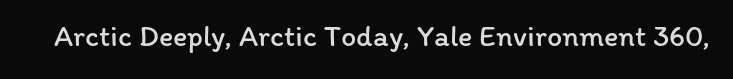Arctic Deeply, Arctic Today, Yale Environment 360,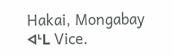Hakai, Mongabay ᐊᒻᒪ Vice.